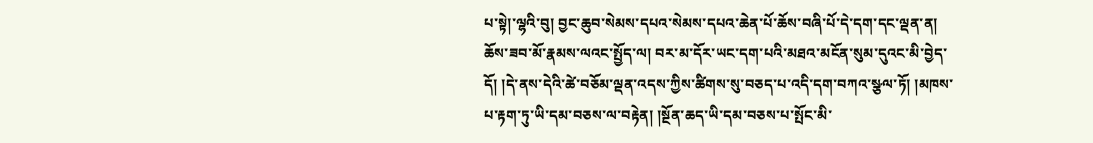པ་སྟེ།་ལྷའི་བུ། བྱང་ཆུབ་སེམས་དཔའ་སེམས་དཔའ་ཆེན་པོ་ཆོས་བཞི་པོ་དེ་དག་དང་ལྡན་ན། ཆོས་ཟབ་མོ་རྣམས་ལའང་སྤྱོད་ལ། བར་མ་དོར་ཡང་དག་པའི་མཐའ་མངོན་སུམ་དུའང་མི་བྱེད་དོ། །དེ་ནས་དེའི་ཚེ་བཅོམ་ལྡན་འདས་ཀྱིས་ཚིགས་སུ་བཅད་པ་འདི་དག་བཀའ་སྩལ་ཏོ། །མཁས་པ་རྟག་ཏུ་ཡི་དམ་བཅས་ལ་བརྟེན། །སྔོན་ཆད་ཡི་དམ་བཅས་པ་སྤོང་མི་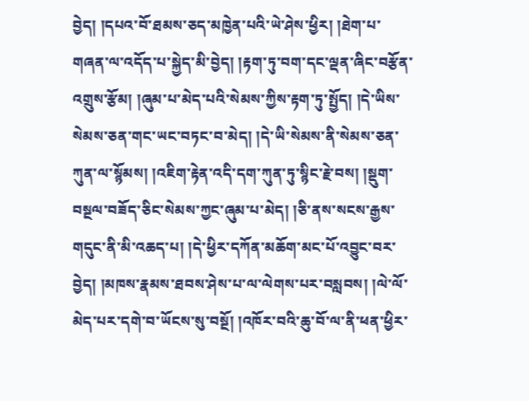བྱེད། །དཔའ་བོ་ཐམས་ཅད་མཁྱེན་པའི་ཡེ་ཤེས་ཕྱིར། །ཐེག་པ་གཞན་ལ་འདོད་པ་སྐྱེད་མི་བྱེད། །རྟག་ཏུ་བག་དང་ལྡན་ཞིང་བརྩོན་འགྲུས་རྩོམ། །ཞུམ་པ་མེད་པའི་སེམས་ཀྱིས་རྟག་ཏུ་སྤྱོད། །དེ་ཡིས་སེམས་ཅན་གང་ཡང་བཏང་བ་མེད། །དེ་ཡི་སེམས་ནི་སེམས་ཅན་ཀུན་ལ་སྙོམས། །འཇིག་རྟེན་འདི་དག་ཀུན་ཏུ་སྙིང་རྗེ་བས། །སྡུག་བསྔལ་བཟོད་ཅིང་སེམས་ཀྱང་ཞུམ་པ་མེད། །ཅི་ནས་སངས་རྒྱས་གདུང་ནི་མི་འཆད་པ། །དེ་ཕྱིར་དཀོན་མཆོག་མང་པོ་འབྱུང་བར་བྱེད། །མཁས་རྣམས་ཐབས་ཤེས་པ་ལ་ལེགས་པར་བསླབས། །ལེ་ལོ་མེད་པར་དགེ་བ་ཡོངས་སུ་བསྔོ། །འཁོར་བའི་ཆུ་བོ་ལ་ནི་ཕན་ཕྱིར་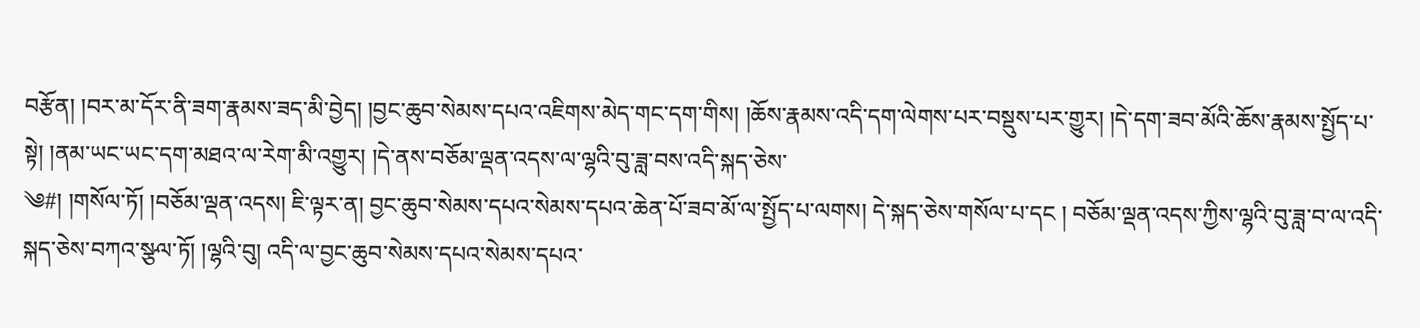བརྩོན། །བར་མ་དོར་ནི་ཟག་རྣམས་ཟད་མི་བྱེད། །བྱང་ཆུབ་སེམས་དཔའ་འཇིགས་མེད་གང་དག་གིས། །ཆོས་རྣམས་འདི་དག་ལེགས་པར་བསྡུས་པར་གྱུར། །དེ་དག་ཟབ་མོའི་ཆོས་རྣམས་སྤྱོད་པ་སྟེ། །ནམ་ཡང་ཡང་དག་མཐའ་ལ་རེག་མི་འགྱུར། །དེ་ནས་བཅོམ་ལྡན་འདས་ལ་ལྷའི་བུ་ཟླ་བས་འདི་སྐད་ཅེས་
༄#། །གསོལ་ཏོ། །བཅོམ་ལྡན་འདས། ཇི་ལྟར་ན། བྱང་ཆུབ་སེམས་དཔའ་སེམས་དཔའ་ཆེན་པོ་ཟབ་མོ་ལ་སྤྱོད་པ་ལགས། དེ་སྐད་ཅེས་གསོལ་པ་དང ། བཅོམ་ལྡན་འདས་ཀྱིས་ལྷའི་བུ་ཟླ་བ་ལ་འདི་སྐད་ཅེས་བཀའ་སྩལ་ཏོ། །ལྷའི་བུ། འདི་ལ་བྱང་ཆུབ་སེམས་དཔའ་སེམས་དཔའ་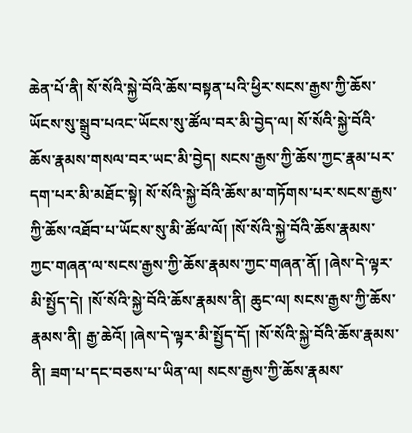ཆེན་པོ་ནི། སོ་སོའི་སྐྱེ་བོའི་ཆོས་བསྟན་པའི་ཕྱིར་སངས་རྒྱས་ཀྱི་ཆོས་ཡོངས་སུ་སྒྲུབ་པའང་ཡོངས་སུ་ཚོལ་བར་མི་བྱེད་ལ། སོ་སོའི་སྐྱེ་བོའི་ཆོས་རྣམས་གསལ་བར་ཡང་མི་བྱེད། སངས་རྒྱས་ཀྱི་ཆོས་ཀྱང་རྣམ་པར་དག་པར་མི་མཐོང་སྟེ། སོ་སོའི་སྐྱེ་བོའི་ཆོས་མ་གཏོགས་པར་སངས་རྒྱས་ཀྱི་ཆོས་འཐོབ་པ་ཡོངས་སུ་མི་ཚོལ་ལོ། །སོ་སོའི་སྐྱེ་བོའི་ཆོས་རྣམས་ཀྱང་གཞན་ལ་སངས་རྒྱས་ཀྱི་ཆོས་རྣམས་ཀྱང་གཞན་ནོ། །ཞེས་དེ་ལྟར་མི་སྤྱོད་དེ། །སོ་སོའི་སྐྱེ་བོའི་ཆོས་རྣམས་ནི། ཆུང་ལ། སངས་རྒྱས་ཀྱི་ཆོས་རྣམས་ནི། རྒྱ་ཆེའོ། །ཞེས་དེ་ལྟར་མི་སྤྱོད་དོ། །སོ་སོའི་སྐྱེ་བོའི་ཆོས་རྣམས་ནི། ཟག་པ་དང་བཅས་པ་ཡིན་ལ། སངས་རྒྱས་ཀྱི་ཆོས་རྣམས་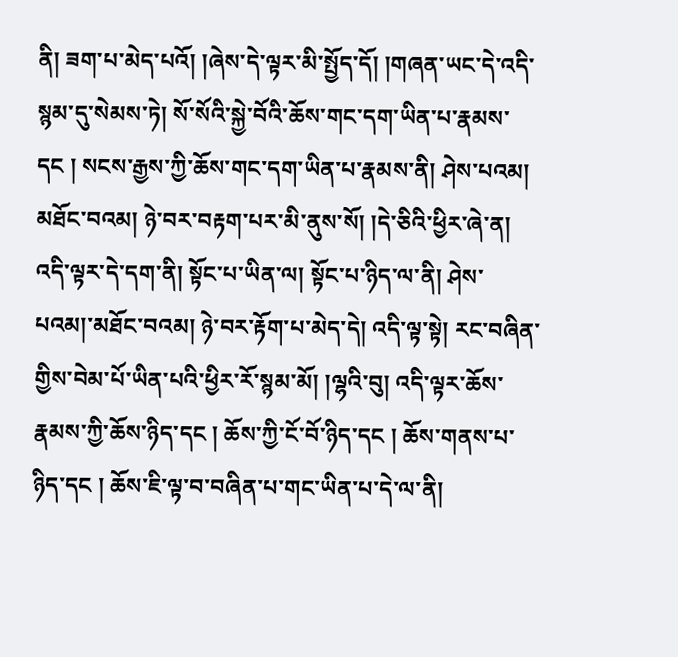ནི། ཟག་པ་མེད་པའོ། །ཞེས་དེ་ལྟར་མི་སྤྱོད་དོ། །གཞན་ཡང་དེ་འདི་སྙམ་དུ་སེམས་ཏེ། སོ་སོའི་སྐྱེ་བོའི་ཆོས་གང་དག་ཡིན་པ་རྣམས་དང ། སངས་རྒྱས་ཀྱི་ཆོས་གང་དག་ཡིན་པ་རྣམས་ནི། ཤེས་པའམ། མཐོང་བའམ། ཉེ་བར་བརྟག་པར་མི་ནུས་སོ། །དེ་ཅིའི་ཕྱིར་ཞེ་ན། འདི་ལྟར་དེ་དག་ནི། སྟོང་པ་ཡིན་ལ། སྟོང་པ་ཉིད་ལ་ནི། ཤེས་
པའམ།་མཐོང་བའམ། ཉེ་བར་རྟོག་པ་མེད་དེ། འདི་ལྟ་སྟེ། རང་བཞིན་གྱིས་བེམ་པོ་ཡིན་པའི་ཕྱིར་རོ་སྙམ་མོ། །ལྷའི་བུ། འདི་ལྟར་ཆོས་རྣམས་ཀྱི་ཆོས་ཉིད་དང ། ཆོས་ཀྱི་ངོ་བོ་ཉིད་དང ། ཆོས་གནས་པ་ཉིད་དང ། ཆོས་ཇི་ལྟ་བ་བཞིན་པ་གང་ཡིན་པ་དེ་ལ་ནི།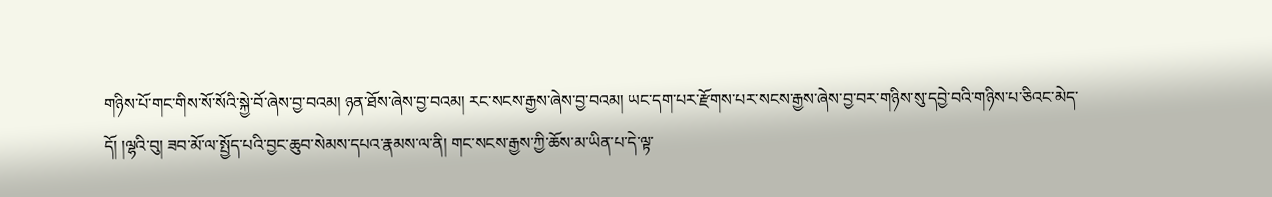གཉིས་པོ་གང་གིས་སོ་སོའི་སྐྱེ་བོ་ཞེས་བྱ་བའམ། ཉན་ཐོས་ཞེས་བྱ་བའམ། རང་སངས་རྒྱས་ཞེས་བྱ་བའམ། ཡང་དག་པར་རྫོགས་པར་སངས་རྒྱས་ཞེས་བྱ་བར་གཉིས་སུ་དབྱེ་བའི་གཉིས་པ་ཅིའང་མེད་དོ། །ལྷའི་བུ། ཟབ་མོ་ལ་སྤྱོད་པའི་བྱང་ཆུབ་སེམས་དཔའ་རྣམས་ལ་ནི། གང་སངས་རྒྱས་ཀྱི་ཆོས་མ་ཡིན་པ་དེ་ལྟ་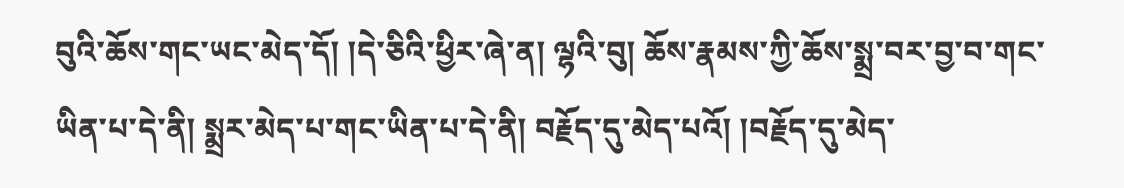བུའི་ཆོས་གང་ཡང་མེད་དོ། །དེ་ཅིའི་ཕྱིར་ཞེ་ན། ལྷའི་བུ། ཆོས་རྣམས་ཀྱི་ཆོས་སྨྲ་བར་བྱ་བ་གང་ཡིན་པ་དེ་ནི། སྨྲར་མེད་པ་གང་ཡིན་པ་དེ་ནི། བརྗོད་དུ་མེད་པའོ། །བརྗོད་དུ་མེད་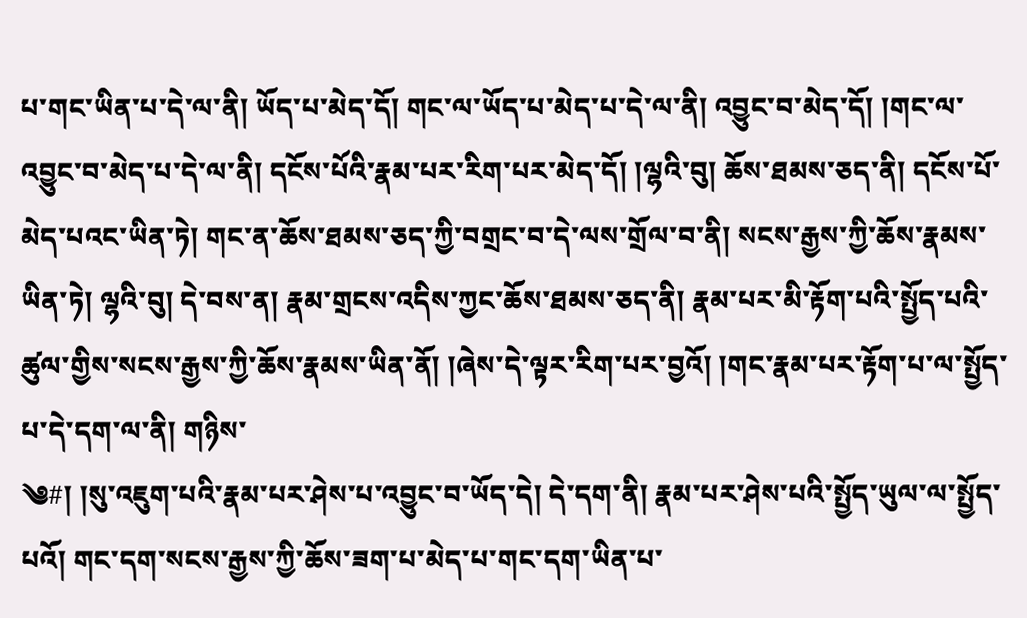པ་གང་ཡིན་པ་དེ་ལ་ནི། ཡོད་པ་མེད་དོ། གང་ལ་ཡོད་པ་མེད་པ་དེ་ལ་ནི། འབྱུང་བ་མེད་དོ། །གང་ལ་འབྱུང་བ་མེད་པ་དེ་ལ་ནི། དངོས་པོའི་རྣམ་པར་རིག་པར་མེད་དོ། །ལྷའི་བུ། ཆོས་ཐམས་ཅད་ནི། དངོས་པོ་མེད་པའང་ཡིན་ཏེ། གང་ན་ཆོས་ཐམས་ཅད་ཀྱི་བགྲང་བ་དེ་ལས་གྲོལ་བ་ནི། སངས་རྒྱས་ཀྱི་ཆོས་རྣམས་ཡིན་ཏེ། ལྷའི་བུ། དེ་བས་ན། རྣམ་གྲངས་འདིས་ཀྱང་ཆོས་ཐམས་ཅད་ནི། རྣམ་པར་མི་རྟོག་པའི་སྤྱོད་པའི་ཚུལ་གྱིས་སངས་རྒྱས་ཀྱི་ཆོས་རྣམས་ཡིན་ནོ། །ཞེས་དེ་ལྟར་རིག་པར་བྱའོ། །གང་རྣམ་པར་རྟོག་པ་ལ་སྤྱོད་པ་དེ་དག་ལ་ནི། གཉིས་
༄#། །སུ་འཇུག་པའི་རྣམ་པར་ཤེས་པ་འབྱུང་བ་ཡོད་དེ། དེ་དག་ནི། རྣམ་པར་ཤེས་པའི་སྤྱོད་ཡུལ་ལ་སྤྱོད་པའོ། གང་དག་སངས་རྒྱས་ཀྱི་ཆོས་ཟག་པ་མེད་པ་གང་དག་ཡིན་པ་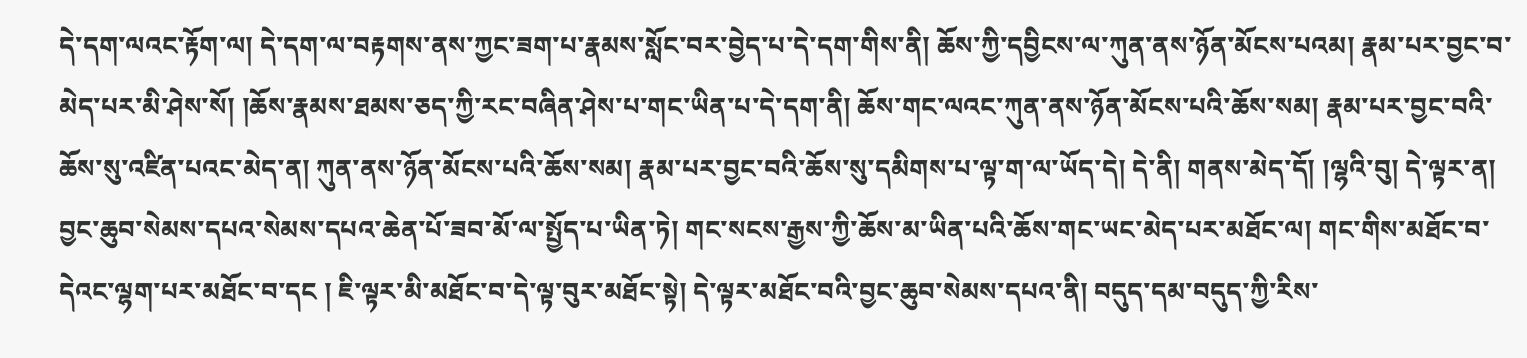དེ་དག་ལའང་རྟོག་ལ། དེ་དག་ལ་བརྟགས་ནས་ཀྱང་ཟག་པ་རྣམས་སློང་བར་བྱེད་པ་དེ་དག་གིས་ནི། ཆོས་ཀྱི་དབྱིངས་ལ་ཀུན་ནས་ཉོན་མོངས་པའམ། རྣམ་པར་བྱང་བ་མེད་པར་མི་ཤེས་སོ། །ཆོས་རྣམས་ཐམས་ཅད་ཀྱི་རང་བཞིན་ཤེས་པ་གང་ཡིན་པ་དེ་དག་ནི། ཆོས་གང་ལའང་ཀུན་ནས་ཉོན་མོངས་པའི་ཆོས་སམ། རྣམ་པར་བྱང་བའི་ཆོས་སུ་འཛིན་པའང་མེད་ན། ཀུན་ནས་ཉོན་མོངས་པའི་ཆོས་སམ། རྣམ་པར་བྱང་བའི་ཆོས་སུ་དམིགས་པ་ལྟ་ག་ལ་ཡོད་དེ། དེ་ནི། གནས་མེད་དོ། །ལྷའི་བུ། དེ་ལྟར་ན། བྱང་ཆུབ་སེམས་དཔའ་སེམས་དཔའ་ཆེན་པོ་ཟབ་མོ་ལ་སྤྱོད་པ་ཡིན་ཏེ། གང་སངས་རྒྱས་ཀྱི་ཆོས་མ་ཡིན་པའི་ཆོས་གང་ཡང་མེད་པར་མཐོང་ལ། གང་གིས་མཐོང་བ་དེའང་ལྷག་པར་མཐོང་བ་དང ། ཇི་ལྟར་མི་མཐོང་བ་དེ་ལྟ་བུར་མཐོང་སྟེ། དེ་ལྟར་མཐོང་བའི་བྱང་ཆུབ་སེམས་དཔའ་ནི། བདུད་དམ་བདུད་ཀྱི་རིས་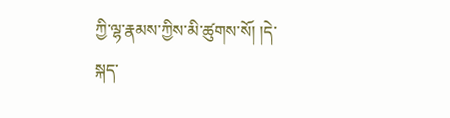ཀྱི་ལྷ་རྣམས་ཀྱིས་མི་ཚུགས་སོ། །དེ་སྐད་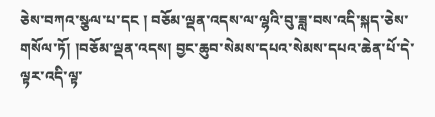ཅེས་བཀའ་སྩལ་པ་དང ། བཅོམ་ལྡན་འདས་ལ་ལྷའི་བུ་ཟླ་བས་འདི་སྐད་ཅེས་གསོལ་ཏོ། །བཅོམ་ལྡན་འདས། བྱང་ཆུབ་སེམས་དཔའ་སེམས་དཔའ་ཆེན་པོ་དེ་ལྟར་འདི་ལྟ་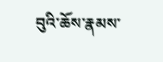བུའི་ཆོས་རྣམས་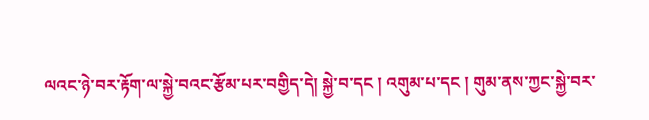ལའང་ཉེ་བར་རྟོག་ལ་སྐྱེ་བའང་རྩོམ་པར་བགྱིད་དེ། སྐྱེ་བ་དང ། འགུམ་པ་དང ། གུམ་ནས་ཀྱང་སྐྱེ་བར་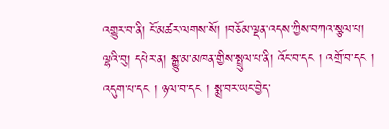འགྱུར་བ་ནི། ངོ་མཚར་ལགས་སོ། །བཅོམ་ལྡན་འདས་ཀྱིས་བཀའ་སྩལ་པ། ལྷའི་བུ། དཔེར་ན། སྒྱུ་མ་མཁན་གྱིས་སྤྲུལ་པ་ནི། འོང་བ་དང ། འགྲོ་བ་དང ། འདུག་པ་དང ། ཉལ་བ་དང ། སྨྲ་བར་ཡང་བྱེད་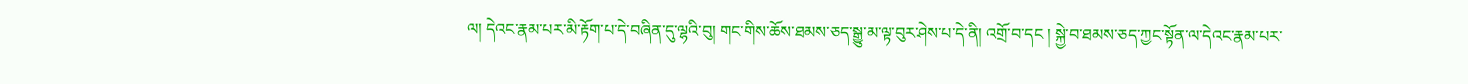ལ། དེའང་རྣམ་པར་མི་རྟོག་པ་དེ་བཞིན་དུ་ལྷའི་བུ། གང་གིས་ཆོས་ཐམས་ཅད་སྒྱུ་མ་ལྟ་བུར་ཤེས་པ་དེ་ནི། འགྲོ་བ་དང ། སྐྱེ་བ་ཐམས་ཅད་ཀྱང་སྟོན་ལ་དེའང་རྣམ་པར་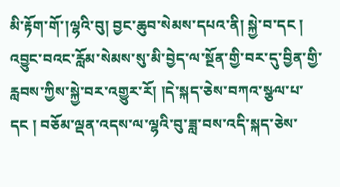མི་རྟོག་གོ་།ལྷའི་བུ། བྱང་ཆུབ་སེམས་དཔའ་ནི། སྐྱེ་བ་དང ། འབྱུང་བའང་རློམ་སེམས་སུ་མི་བྱེད་ལ་སྔོན་གྱི་བར་དུ་བྱིན་གྱི་རླབས་ཀྱིས་སྐྱེ་བར་འགྱུར་རོ། །དེ་སྐད་ཅེས་བཀའ་སྩལ་པ་དང ། བཅོམ་ལྡན་འདས་ལ་ལྷའི་བུ་ཟླ་བས་འདི་སྐད་ཅེས་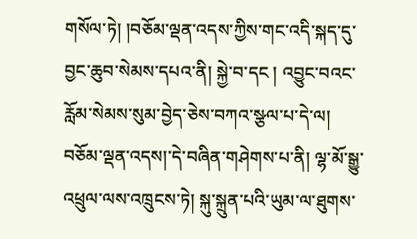གསོལ་ཏེ། །བཅོམ་ལྡན་འདས་ཀྱིས་གང་འདི་སྐད་དུ་བྱང་ཆུབ་སེམས་དཔའ་ནི། སྐྱེ་བ་དང ། འབྱུང་བའང་རློམ་སེམས་སུམ་བྱེད་ཅེས་བཀའ་སྩལ་པ་དེ་ལ། བཅོམ་ལྡན་འདས།་དེ་བཞིན་གཤེགས་པ་ནི། ལྷ་མོ་སྒྱུ་འཕྲུལ་ལས་འཁྲུངས་ཏེ། སྐུ་སྐྲུན་པའི་ཡུམ་ལ་ཐུགས་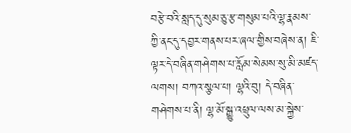བརྩེ་བའི་སླད་དུ་སུམ་ཅུ་རྩ་གསུམ་པའི་ལྷ་རྣམས་ཀྱི་ནང་དུ་དབྱར་གནས་པར་ཞལ་གྱིས་བཞེས་ན། ཇི་ལྟར་དེ་བཞིན་གཤེགས་པ་རློམ་སེམས་སུ་མི་མཛད་ལགས། བཀའ་སྩལ་པ། ལྷའི་བུ། དེ་བཞིན་གཤེགས་པ་ནི། ལྷ་མོ་སྒྱུ་འཕྲུལ་ལས་མ་སྐྱེས་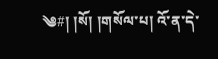༄#། །སོ། །གསོལ་པ། འོ་ན་དེ་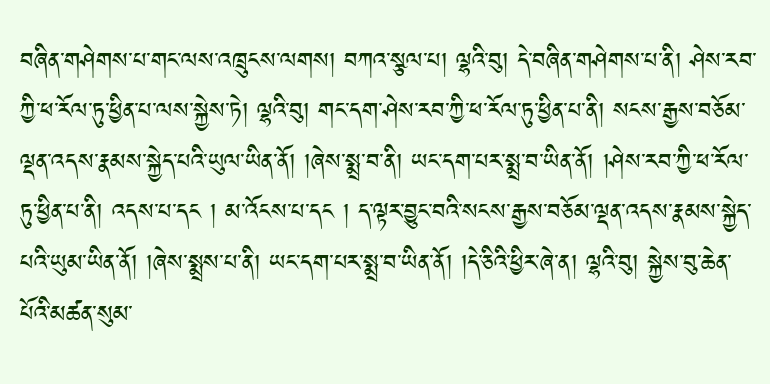བཞིན་གཤེགས་པ་གང་ལས་འཁྲུངས་ལགས། བཀའ་སྩལ་པ། ལྷའི་བུ། དེ་བཞིན་གཤེགས་པ་ནི། ཤེས་རབ་ཀྱི་ཕ་རོལ་ཏུ་ཕྱིན་པ་ལས་སྐྱེས་ཏེ། ལྷའི་བུ། གང་དག་ཤེས་རབ་ཀྱི་ཕ་རོལ་ཏུ་ཕྱིན་པ་ནི། སངས་རྒྱས་བཅོམ་ལྡན་འདས་རྣམས་སྐྱེད་པའི་ཡུལ་ཡིན་ནོ། །ཞེས་སྨྲ་བ་ནི། ཡང་དག་པར་སྨྲ་བ་ཡིན་ནོ། །ཤེས་རབ་ཀྱི་ཕ་རོལ་ཏུ་ཕྱིན་པ་ནི། འདས་པ་དང ། མ་འོངས་པ་དང ། ད་ལྟར་བྱུང་བའི་སངས་རྒྱས་བཅོམ་ལྡན་འདས་རྣམས་སྐྱེད་པའི་ཡུམ་ཡིན་ནོ། །ཞེས་སྨྲས་པ་ནི། ཡང་དག་པར་སྨྲ་བ་ཡིན་ནོ། །དེ་ཅིའི་ཕྱིར་ཞེ་ན། ལྷའི་བུ། སྐྱེས་བུ་ཆེན་པོའི་མཚན་སུམ་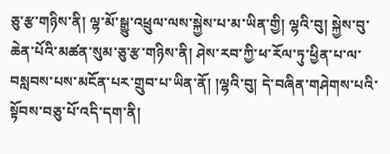ཅུ་རྩ་གཉིས་ནི། ལྷ་མོ་སྒྱུ་འཕྲུལ་ལས་སྐྱེས་པ་མ་ཡིན་གྱི། ལྷའི་བུ། སྐྱེས་བུ་ཆེན་པོའི་མཚན་སུམ་ཅུ་རྩ་གཉིས་ནི། ཤེས་རབ་ཀྱི་ཕ་རོལ་ཏུ་ཕྱིན་པ་ལ་བསླབས་པས་མངོན་པར་གྲུབ་པ་ཡིན་ནོ། །ལྷའི་བུ། དེ་བཞིན་གཤེགས་པའི་སྟོབས་བཅུ་པོ་འདི་དག་ནི།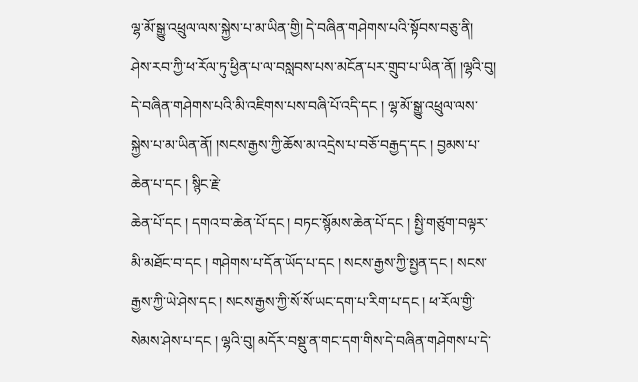ལྷ་མོ་སྒྱུ་འཕྲུལ་ལས་སྐྱེས་པ་མ་ཡིན་གྱི། དེ་བཞིན་གཤེགས་པའི་སྟོབས་བཅུ་ནི། ཤེས་རབ་ཀྱི་ཕ་རོལ་ཏུ་ཕྱིན་པ་ལ་བསླབས་པས་མངོན་པར་གྲུབ་པ་ཡིན་ནོ། །ལྷའི་བུ། དེ་བཞིན་གཤེགས་པའི་མི་འཇིགས་པས་བཞི་པོ་འདི་དང ། ལྷ་མོ་སྒྱུ་འཕྲུལ་ལས་སྐྱེས་པ་མ་ཡིན་ནོ། །སངས་རྒྱས་ཀྱི་ཆོས་མ་འདྲེས་པ་བཅོ་བརྒྱད་དང ། བྱམས་པ་ཆེན་པ་དང ། སྙིང་རྗེ་
ཆེན་པོ་དང ། དགའ་བ་ཆེན་པོ་དང ། བཏང་སྙོམས་ཆེན་པོ་དང ། སྤྱི་གཙུག་བལྟར་མི་མཐོང་བ་དང ། གཤེགས་པ་དོན་ཡོད་པ་དང ། སངས་རྒྱས་ཀྱི་སྤྱན་དང ། སངས་རྒྱས་ཀྱི་ཡེ་ཤེས་དང ། སངས་རྒྱས་ཀྱི་སོ་སོ་ཡང་དག་པ་རིག་པ་དང ། ཕ་རོལ་གྱི་སེམས་ཤེས་པ་དང ། ལྷའི་བུ། མདོར་བསྡུ་ན་གང་དག་གིས་དེ་བཞིན་གཤེགས་པ་དེ་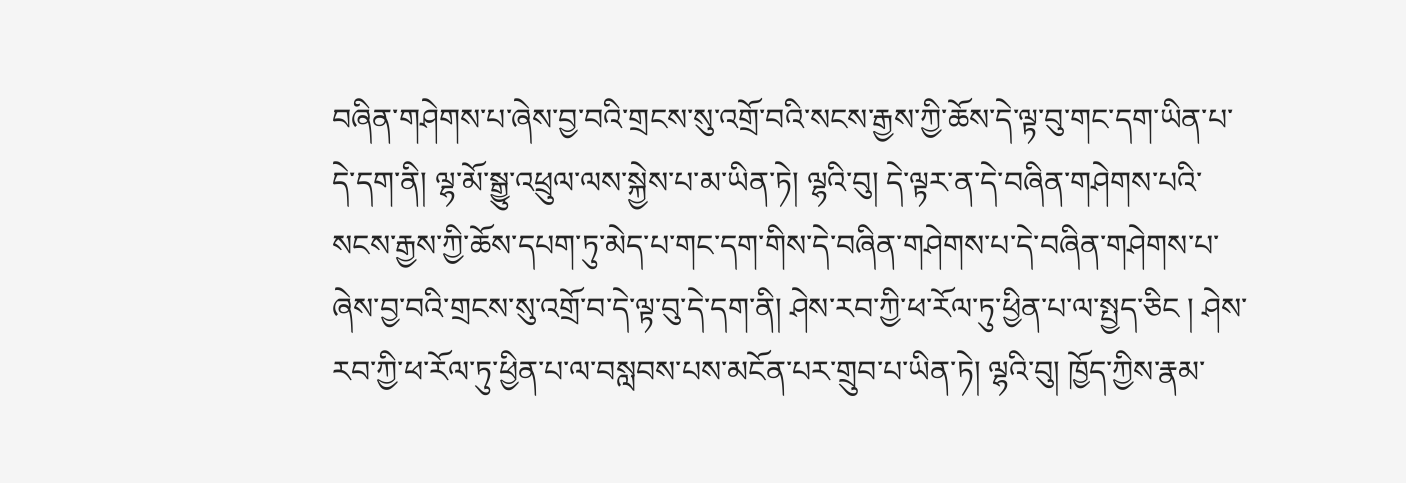བཞིན་གཤེགས་པ་ཞེས་བྱ་བའི་གྲངས་སུ་འགྲོ་བའི་སངས་རྒྱས་ཀྱི་ཆོས་དེ་ལྟ་བུ་གང་དག་ཡིན་པ་དེ་དག་ནི། ལྷ་མོ་སྒྱུ་འཕྲུལ་ལས་སྐྱེས་པ་མ་ཡིན་ཏེ། ལྷའི་བུ། དེ་ལྟར་ན་དེ་བཞིན་གཤེགས་པའི་སངས་རྒྱས་ཀྱི་ཆོས་དཔག་ཏུ་མེད་པ་གང་དག་གིས་དེ་བཞིན་གཤེགས་པ་དེ་བཞིན་གཤེགས་པ་ཞེས་བྱ་བའི་གྲངས་སུ་འགྲོ་བ་དེ་ལྟ་བུ་དེ་དག་ནི། ཤེས་རབ་ཀྱི་ཕ་རོལ་ཏུ་ཕྱིན་པ་ལ་སྤྱད་ཅིང ། ཤེས་རབ་ཀྱི་ཕ་རོལ་ཏུ་ཕྱིན་པ་ལ་བསླབས་པས་མངོན་པར་གྲུབ་པ་ཡིན་ཏེ། ལྷའི་བུ། ཁྱོད་ཀྱིས་རྣམ་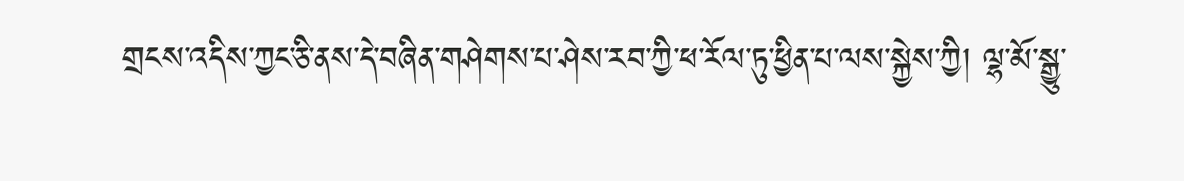གྲངས་འདིས་ཀྱང་ཅི་ནས་དེ་བཞིན་གཤེགས་པ་ཤེས་རབ་ཀྱི་ཕ་རོལ་ཏུ་ཕྱིན་པ་ལས་སྐྱེས་ཀྱི། ལྷ་མོ་སྒྱུ་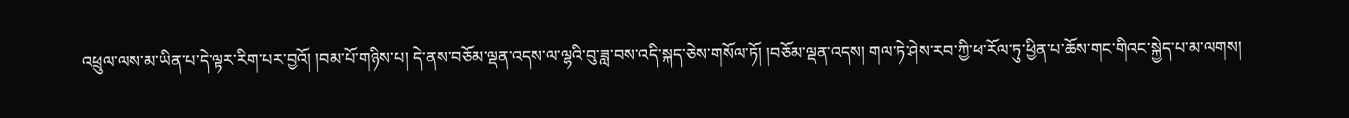འཕྲུལ་ལས་མ་ཡིན་པ་དེ་ལྟར་རིག་པར་བྱའོ། །བམ་པོ་གཉིས་པ། དེ་ནས་བཅོམ་ལྡན་འདས་ལ་ལྷའི་བུ་ཟླ་བས་འདི་སྐད་ཅེས་གསོལ་ཏོ། །བཅོམ་ལྡན་འདས། གལ་ཏེ་ཤེས་རབ་ཀྱི་ཕ་རོལ་ཏུ་ཕྱིན་པ་ཆོས་གང་གིའང་སྐྱེད་པ་མ་ལགས།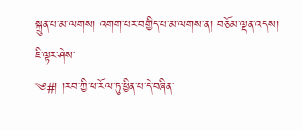སྐྲུན་པ་མ་ལགས། འགག་པར་བགྱིད་པ་མ་ལགས་ན། བཅོམ་ལྡན་འདས། ཇི་ལྟར་ཤེས་
༄#། །རབ་ཀྱི་ཕ་རོལ་ཏུ་ཕྱིན་པ་དེ་བཞིན་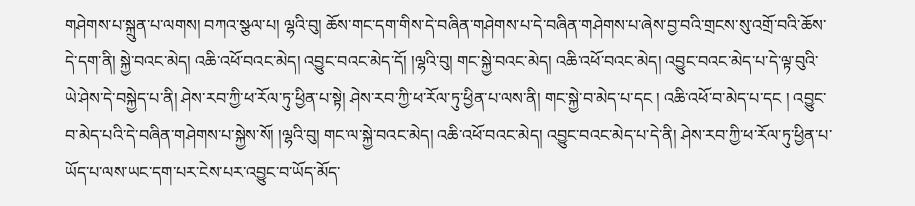གཤེགས་པ་སྐྲུན་པ་ལགས། བཀའ་སྩལ་པ། ལྷའི་བུ། ཆོས་གང་དག་གིས་དེ་བཞིན་གཤེགས་པ་དེ་བཞིན་གཤེགས་པ་ཞེས་བྱ་བའི་གྲངས་སུ་འགྲོ་བའི་ཆོས་དེ་དག་ནི། སྐྱེ་བའང་མེད། འཆི་འཕོ་བའང་མེད། འབྱུང་བའང་མེད་དོ། །ལྷའི་བུ། གང་སྐྱེ་བའང་མེད། འཆི་འཕོ་བའང་མེད། འབྱུང་བའང་མེད་པ་དེ་ལྟ་བུའི་ཡེ་ཤེས་དེ་བསྐྱེད་པ་ནི། ཤེས་རབ་ཀྱི་ཕ་རོལ་ཏུ་ཕྱིན་པ་སྟེ། ཤེས་རབ་ཀྱི་ཕ་རོལ་ཏུ་ཕྱིན་པ་ལས་ནི། གང་སྐྱེ་བ་མེད་པ་དང ། འཆི་འཕོ་བ་མེད་པ་དང ། འབྱུང་བ་མེད་པའི་དེ་བཞིན་གཤེགས་པ་སྐྱེས་སོ། །ལྷའི་བུ། གང་ལ་སྐྱེ་བའང་མེད། འཆི་འཕོ་བའང་མེད། འབྱུང་བའང་མེད་པ་དེ་ནི། ཤེས་རབ་ཀྱི་ཕ་རོལ་ཏུ་ཕྱིན་པ་ཡོད་པ་ལས་ཡང་དག་པར་ངེས་པར་འབྱུང་བ་ཡོད་མོད་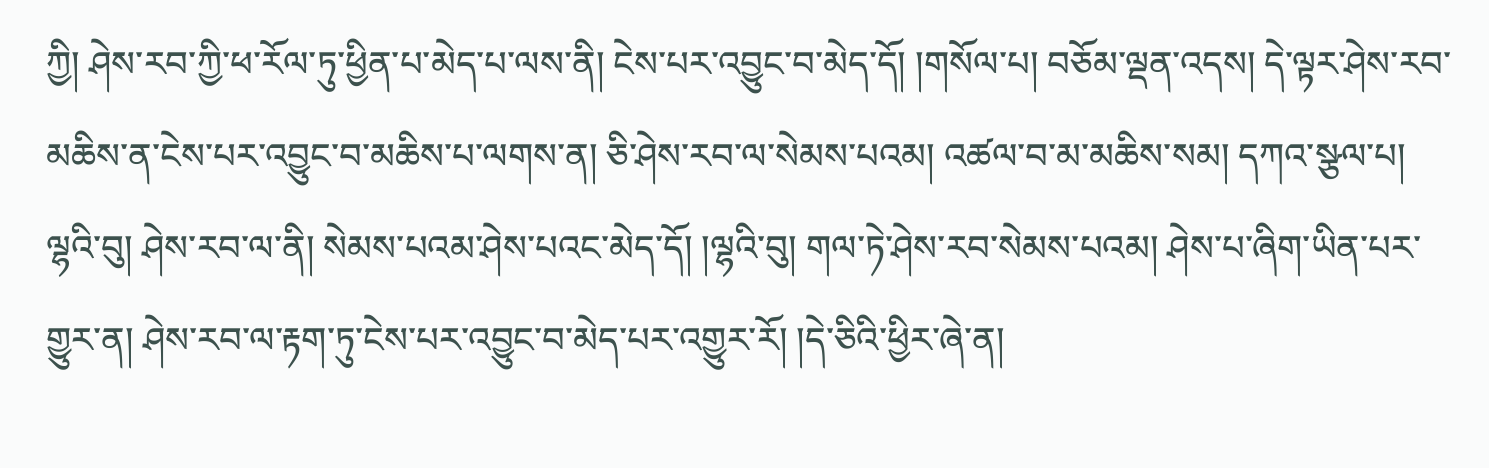ཀྱི། ཤེས་རབ་ཀྱི་ཕ་རོལ་ཏུ་ཕྱིན་པ་མེད་པ་ལས་ནི། ངེས་པར་འབྱུང་བ་མེད་དོ། །གསོལ་པ། བཅོམ་ལྡན་འདས། དེ་ལྟར་ཤེས་རབ་མཆིས་ན་ངེས་པར་འབྱུང་བ་མཆིས་པ་ལགས་ན། ཅི་ཤེས་རབ་ལ་སེམས་པའམ། འཚལ་བ་མ་མཆིས་སམ། དཀའ་སྩལ་པ། ལྷའི་བུ། ཤེས་རབ་ལ་ནི། སེམས་པའམ་ཤེས་པའང་མེད་དོ། །ལྷའི་བུ། གལ་ཏེ་ཤེས་རབ་སེམས་པའམ། ཤེས་པ་ཞིག་ཡིན་པར་གྱུར་ན། ཤེས་རབ་ལ་རྟག་ཏུ་ངེས་པར་འབྱུང་བ་མེད་པར་འགྱུར་རོ། །དེ་ཅིའི་ཕྱིར་ཞེ་ན།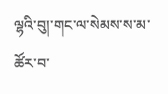ལྷའི་བུ།་གང་ལ་སེམས་ས་མ་ཚོར་བ་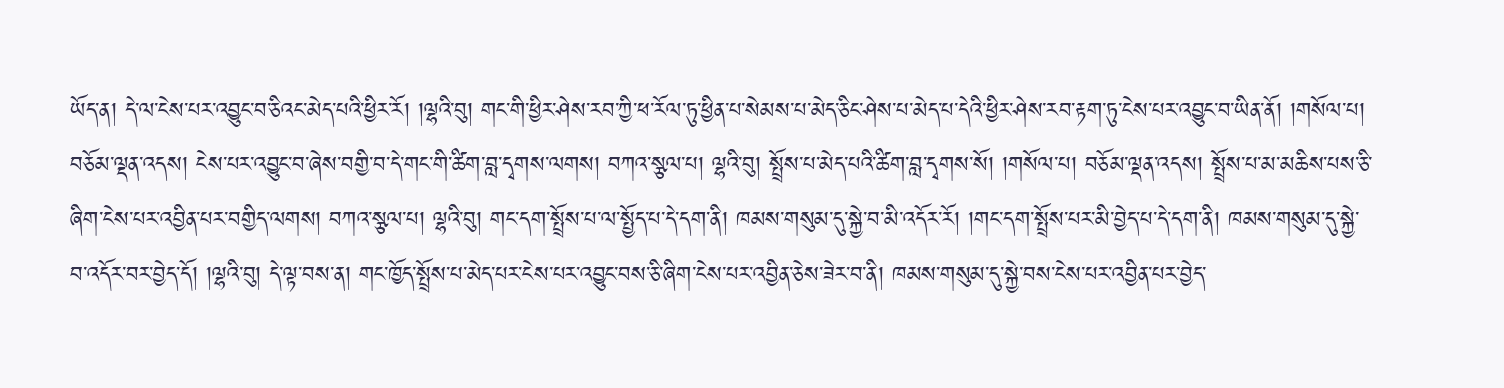ཡོད་ན། དེ་ལ་ངེས་པར་འབྱུང་བ་ཅིའང་མེད་པའི་ཕྱིར་རོ། །ལྷའི་བུ། གང་གི་ཕྱིར་ཤེས་རབ་ཀྱི་ཕ་རོལ་ཏུ་ཕྱིན་པ་སེམས་པ་མེད་ཅིང་ཤེས་པ་མེད་པ་དེའི་ཕྱིར་ཤེས་རབ་རྟག་ཏུ་ངེས་པར་འབྱུང་བ་ཡིན་ནོ། །གསོལ་པ། བཅོམ་ལྡན་འདས། ངེས་པར་འབྱུང་བ་ཞེས་བགྱི་བ་དེ་གང་གི་ཚིག་བླ་དྭགས་ལགས། བཀའ་སྩལ་པ། ལྷའི་བུ། སྤྲོས་པ་མེད་པའི་ཚིག་བླ་དྭགས་སོ། །གསོལ་པ། བཅོམ་ལྡན་འདས། སྤྲོས་པ་མ་མཆིས་པས་ཅི་ཞིག་ངེས་པར་འབྱིན་པར་བགྱིད་ལགས། བཀའ་སྩལ་པ། ལྷའི་བུ། གང་དག་སྤྲོས་པ་ལ་སྤྱོད་པ་དེ་དག་ནི། ཁམས་གསུམ་དུ་སྐྱེ་བ་མི་འདོར་རོ། །གང་དག་སྤྲོས་པར་མི་བྱེད་པ་དེ་དག་ནི། ཁམས་གསུམ་དུ་སྐྱེ་བ་འདོར་བར་བྱེད་དོ། །ལྷའི་བུ། དེ་ལྟ་བས་ན། གང་ཁྱོད་སྤྲོས་པ་མེད་པར་ངེས་པར་འབྱུང་བས་ཅི་ཞིག་ངེས་པར་འབྱིན་ཅེས་ཟེར་བ་ནི། ཁམས་གསུམ་དུ་སྐྱེ་བས་ངེས་པར་འབྱིན་པར་བྱེད་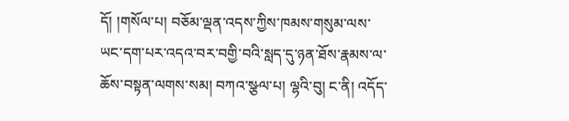དོ། །གསོལ་པ། བཅོམ་ལྡན་འདས་ཀྱིས་ཁམས་གསུམ་ལས་ཡང་དག་པར་འདའ་བར་བགྱི་བའི་སླད་དུ་ཉན་ཐོས་རྣམས་ལ་ཆོས་བསྟན་ལགས་སམ། བཀའ་སྩལ་པ། ལྷའི་བུ། ང་ནི། འདོད་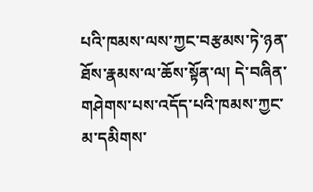པའི་ཁམས་ལས་ཀྱང་བརྩམས་ཏེ་ཉན་ཐོས་རྣམས་ལ་ཆོས་སྟོན་ལ། དེ་བཞིན་གཤེགས་པས་འདོད་པའི་ཁམས་ཀྱང་མ་དམིགས་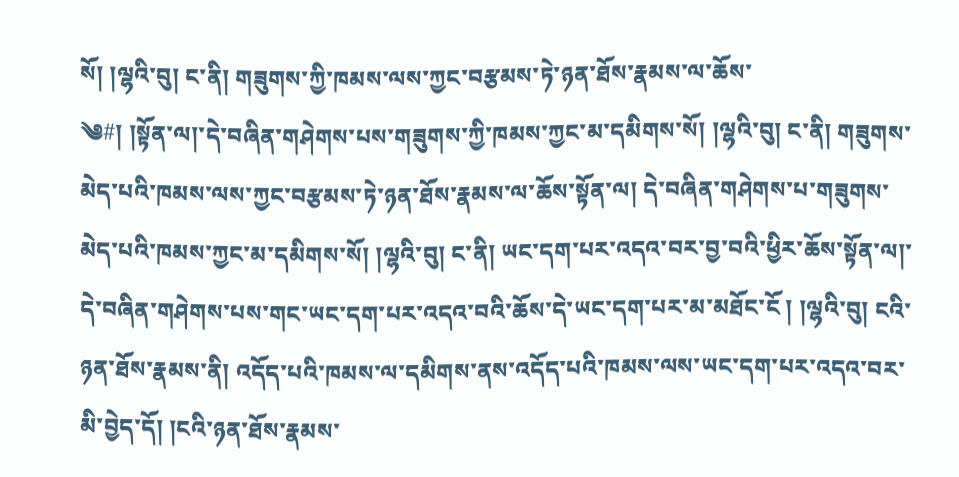སོ། །ལྷའི་བུ། ང་ནི། གཟུགས་ཀྱི་ཁམས་ལས་ཀྱང་བརྩམས་ཏེ་ཉན་ཐོས་རྣམས་ལ་ཆོས་
༄#། །སྟོན་ལ།་དེ་བཞིན་གཤེགས་པས་གཟུགས་ཀྱི་ཁམས་ཀྱང་མ་དམིགས་སོ། །ལྷའི་བུ། ང་ནི། གཟུགས་མེད་པའི་ཁམས་ལས་ཀྱང་བརྩམས་ཏེ་ཉན་ཐོས་རྣམས་ལ་ཆོས་སྟོན་ལ། དེ་བཞིན་གཤེགས་པ་གཟུགས་མེད་པའི་ཁམས་ཀྱང་མ་དམིགས་སོ། །ལྷའི་བུ། ང་ནི། ཡང་དག་པར་འདའ་བར་བྱ་བའི་ཕྱིར་ཆོས་སྟོན་ལ།་དེ་བཞིན་གཤེགས་པས་གང་ཡང་དག་པར་འདའ་བའི་ཆོས་དེ་ཡང་དག་པར་མ་མཐོང་ངོ ། །ལྷའི་བུ། ངའི་ཉན་ཐོས་རྣམས་ནི། འདོད་པའི་ཁམས་ལ་དམིགས་ནས་འདོད་པའི་ཁམས་ལས་ཡང་དག་པར་འདའ་བར་མི་བྱེད་དོ། །ངའི་ཉན་ཐོས་རྣམས་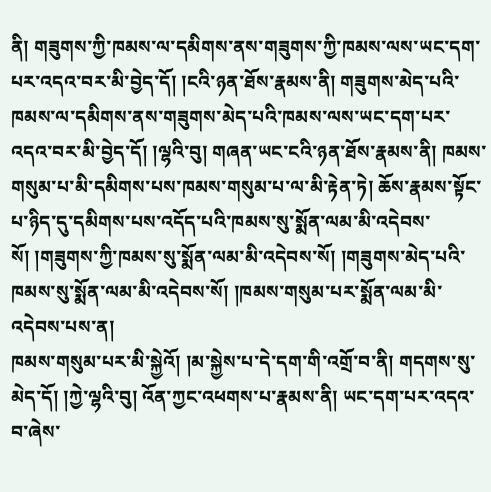ནི། གཟུགས་ཀྱི་ཁམས་ལ་དམིགས་ནས་གཟུགས་ཀྱི་ཁམས་ལས་ཡང་དག་པར་འདའ་བར་མི་བྱེད་དོ། །ངའི་ཉན་ཐོས་རྣམས་ནི། གཟུགས་མེད་པའི་ཁམས་ལ་དམིགས་ནས་གཟུགས་མེད་པའི་ཁམས་ལས་ཡང་དག་པར་འདའ་བར་མི་བྱེད་དོ། །ལྷའི་བུ། གཞན་ཡང་ངའི་ཉན་ཐོས་རྣམས་ནི། ཁམས་གསུམ་པ་མི་དམིགས་པས་ཁམས་གསུམ་པ་ལ་མི་རྟེན་ཏེ། ཆོས་རྣམས་སྟོང་པ་ཉིད་དུ་དམིགས་པས་འདོད་པའི་ཁམས་སུ་སྨོན་ལམ་མི་འདེབས་སོ། །གཟུགས་ཀྱི་ཁམས་སུ་སྨོན་ལམ་མི་འདེབས་སོ། །གཟུགས་མེད་པའི་ཁམས་སུ་སྨོན་ལམ་མི་འདེབས་སོ། །ཁམས་གསུམ་པར་སྨོན་ལམ་མི་འདེབས་པས་ན།
ཁམས་གསུམ་པར་མི་སྐྱེའོ། །མ་སྐྱེས་པ་དེ་དག་གི་འགྲོ་བ་ནི། གདགས་སུ་མེད་དོ། །ཀྱེ་ལྷའི་བུ། འོན་ཀྱང་འཕགས་པ་རྣམས་ནི། ཡང་དག་པར་འདའ་བ་ཞེས་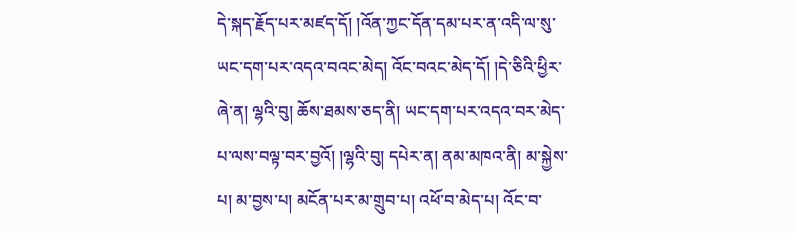དེ་སྐད་རྗོད་པར་མཛད་དོ། །འོན་ཀྱང་དོན་དམ་པར་ན་འདི་ལ་སུ་ཡང་དག་པར་འདའ་བའང་མེད། འོང་བའང་མེད་དོ། །དེ་ཅིའི་ཕྱིར་ཞེ་ན། ལྷའི་བུ། ཆོས་ཐམས་ཅད་ནི། ཡང་དག་པར་འདའ་བར་མེད་པ་ལས་བལྟ་བར་བྱའོ། །ལྷའི་བུ། དཔེར་ན། ནམ་མཁའ་ནི། མ་སྐྱེས་པ། མ་བྱས་པ། མངོན་པར་མ་གྲུབ་པ། འཕོ་བ་མེད་པ། འོང་བ་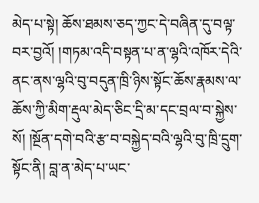མེད་པ་སྟེ། ཆོས་ཐམས་ཅད་ཀྱང་དེ་བཞིན་དུ་བལྟ་བར་བྱའོ། །གཏམ་འདི་བསྟན་པ་ན་ལྷའི་འཁོར་དེའི་ནང་ནས་ལྷའི་བུ་བདུན་ཁྲི་ཉིས་སྟོང་ཆོས་རྣམས་ལ་ཆོས་ཀྱི་མིག་རྡུལ་མེད་ཅིང་དྲི་མ་དང་བྲལ་བ་སྐྱེས་སོ། །སྔོན་དགེ་བའི་རྩ་བ་བསྐྱེད་བའི་ལྷའི་བུ་ཁྲི་དྲུག་སྟོང་ནི། བླ་ན་མེད་པ་ཡང་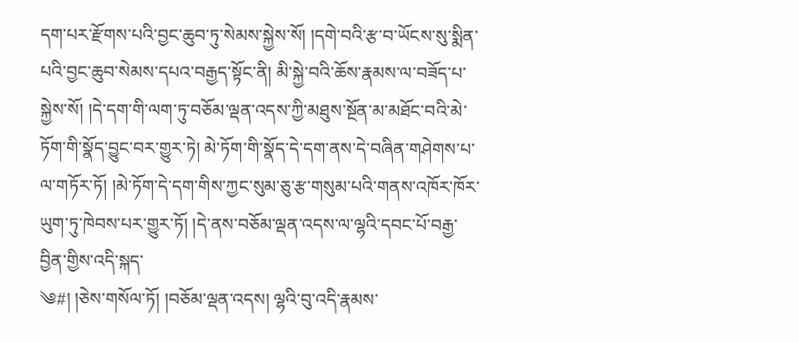དག་པར་རྫོགས་པའི་བྱང་ཆུབ་ཏུ་སེམས་སྐྱེས་སོ། །དགེ་བའི་རྩ་བ་ཡོངས་སུ་སྨིན་པའི་བྱང་ཆུབ་སེམས་དཔའ་བརྒྱད་སྟོང་ནི། མི་སྐྱེ་བའི་ཆོས་རྣམས་ལ་བཟོད་པ་སྐྱེས་སོ། །དེ་དག་གི་ལག་ཏུ་བཅོམ་ལྡན་འདས་ཀྱི་མཐུས་སྔོན་མ་མཐོང་བའི་མེ་ཏོག་གི་སྣོད་བྱུང་བར་གྱུར་ཏེ། མེ་ཏོག་གི་སྣོད་དེ་དག་ནས་དེ་བཞིན་གཤེགས་པ་ལ་གཏོར་ཏོ། །མེ་ཏོག་དེ་དག་གིས་ཀྱང་སུམ་ཅུ་རྩ་གསུམ་པའི་གནས་འཁོར་ཁོར་ཡུག་ཏུ་ཁེབས་པར་གྱུར་ཏོ། །དེ་ནས་བཅོམ་ལྡན་འདས་ལ་ལྷའི་དབང་པོ་བརྒྱ་བྱིན་གྱིས་འདི་སྐད་
༄#། །ཅེས་གསོལ་ཏོ། །བཅོམ་ལྡན་འདས། ལྷའི་བུ་འདི་རྣམས་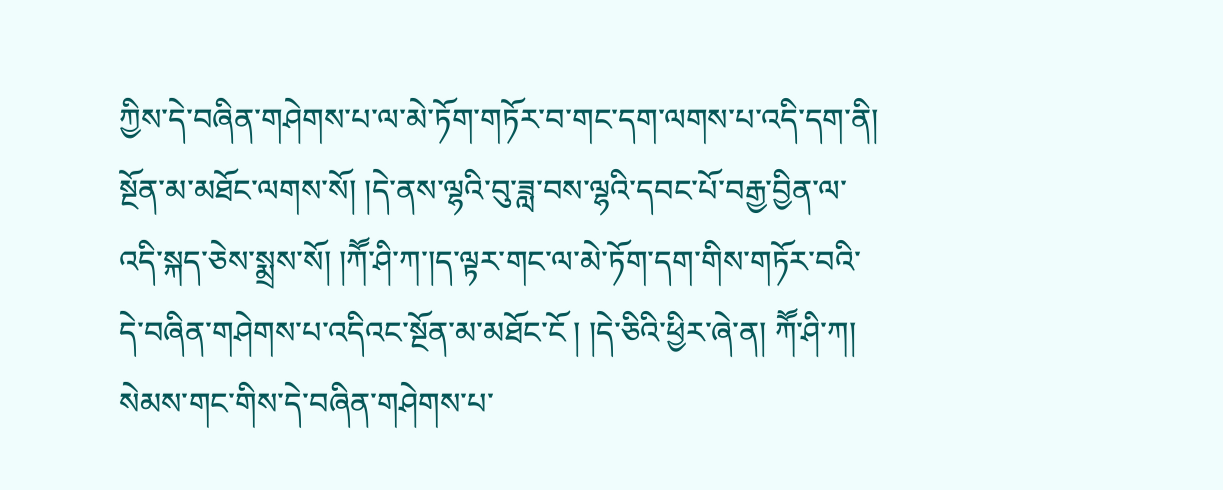ཀྱིས་དེ་བཞིན་གཤེགས་པ་ལ་མེ་ཏོག་གཏོར་བ་གང་དག་ལགས་པ་འདི་དག་ནི། སྔོན་མ་མཐོང་ལགས་སོ། །དེ་ནས་ལྷའི་བུ་ཟླ་བས་ལྷའི་དབང་པོ་བརྒྱ་བྱིན་ལ་འདི་སྐད་ཅེས་སྨྲས་སོ། །ཀཽ་ཤི་ཀ་།ད་ལྟར་གང་ལ་མེ་ཏོག་དག་གིས་གཏོར་བའི་དེ་བཞིན་གཤེགས་པ་འདིའང་སྔོན་མ་མཐོང་ངོ ། །དེ་ཅིའི་ཕྱིར་ཞེ་ན། ཀཽ་ཤི་ཀ། སེམས་གང་གིས་དེ་བཞིན་གཤེགས་པ་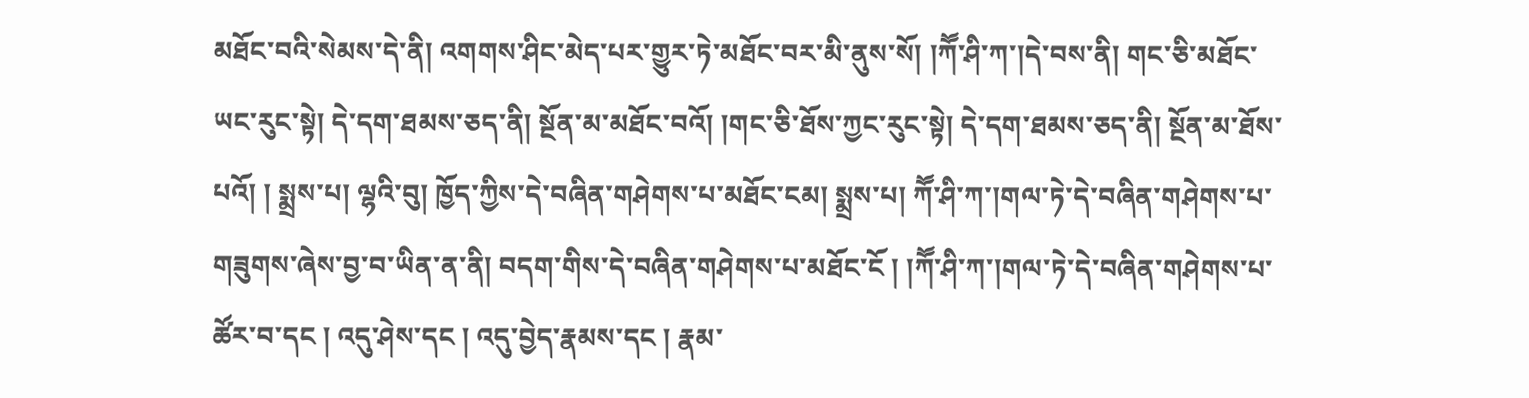མཐོང་བའི་སེམས་དེ་ནི། འགགས་ཤིང་མེད་པར་གྱུར་ཏེ་མཐོང་བར་མི་ནུས་སོ། །ཀཽ་ཤི་ཀ་།དེ་བས་ནི། གང་ཅི་མཐོང་ཡང་རུང་སྟེ། དེ་དག་ཐམས་ཅད་ནི། སྔོན་མ་མཐོང་བའོ། །གང་ཅི་ཐོས་ཀྱང་རུང་སྟེ། དེ་དག་ཐམས་ཅད་ནི། སྔོན་མ་ཐོས་པའོ། ། སྨྲས་པ། ལྷའི་བུ། ཁྱོད་ཀྱིས་དེ་བཞིན་གཤེགས་པ་མཐོང་ངམ། སྨྲས་པ། ཀཽ་ཤི་ཀ་།གལ་ཏེ་དེ་བཞིན་གཤེགས་པ་གཟུགས་ཞེས་བྱ་བ་ཡིན་ན་ནི། བདག་གིས་དེ་བཞིན་གཤེགས་པ་མཐོང་ངོ ། །ཀཽ་ཤི་ཀ་།གལ་ཏེ་དེ་བཞིན་གཤེགས་པ་ཚོར་བ་དང ། འདུ་ཤེས་དང ། འདུ་བྱེད་རྣམས་དང ། རྣམ་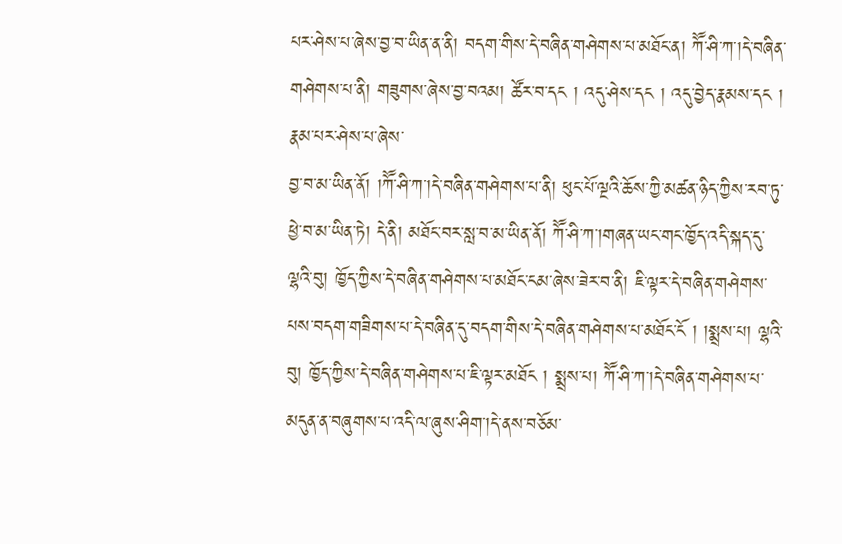པར་ཤེས་པ་ཞེས་བྱ་བ་ཡིན་ན་ནི། བདག་གིས་དེ་བཞིན་གཤེགས་པ་མཐོང་ན། ཀཽ་ཤི་ཀ་།དེ་བཞིན་གཤེགས་པ་ནི། གཟུགས་ཞེས་བྱ་བའམ། ཚོར་བ་དང ། འདུ་ཤེས་དང ། འདུ་བྱེད་རྣམས་དང ། རྣམ་པར་ཤེས་པ་ཞེས་
བྱ་བ་མ་ཡིན་ནོ། །ཀཽ་ཤི་ཀ་།དེ་བཞིན་གཤེགས་པ་ནི། ཕུང་པོ་ལྔའི་ཆོས་ཀྱི་མཚན་ཉིད་ཀྱིས་རབ་ཏུ་ཕྱེ་བ་མ་ཡིན་ཏེ། དེ་ནི། མཐོང་བར་སླ་བ་མ་ཡིན་ནོ། ཀཽ་ཤི་ཀ་།གཞན་ཡང་གང་ཁྱོད་འདི་སྐད་དུ་ལྷའི་བུ། ཁྱོད་ཀྱིས་དེ་བཞིན་གཤེགས་པ་མཐོང་ངམ་ཞེས་ཟེར་བ་ནི། ཇི་ལྟར་དེ་བཞིན་གཤེགས་པས་བདག་གཟིགས་པ་དེ་བཞིན་དུ་བདག་གིས་དེ་བཞིན་གཤེགས་པ་མཐོང་ངོ ། །སྨྲས་པ། ལྷའི་བུ། ཁྱོད་ཀྱིས་དེ་བཞིན་གཤེགས་པ་ཇི་ལྟར་མཐོང ། སྨྲས་པ། ཀཽ་ཤི་ཀ་།དེ་བཞིན་གཤེགས་པ་མདུན་ན་བཞུགས་པ་འདི་ལ་ཞུས་ཤིག་།དེ་ནས་བཅོམ་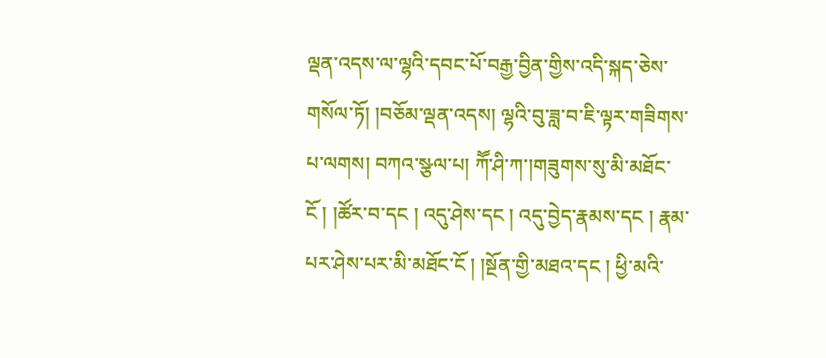ལྡན་འདས་ལ་ལྷའི་དབང་པོ་བརྒྱ་བྱིན་གྱིས་འདི་སྐད་ཅེས་གསོལ་ཏོ། །བཅོམ་ལྡན་འདས། ལྷའི་བུ་ཟླ་བ་ཇི་ལྟར་གཟིགས་པ་ལགས། བཀའ་སྩལ་པ། ཀཽ་ཤི་ཀ་།གཟུགས་སུ་མི་མཐོང་ངོ ། །ཚོར་བ་དང ། འདུ་ཤེས་དང ། འདུ་བྱེད་རྣམས་དང ། རྣམ་པར་ཤེས་པར་མི་མཐོང་ངོ ། །སྔོན་གྱི་མཐའ་དང ། ཕྱི་མའི་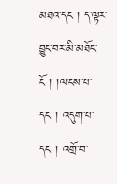མཐའ་དང ། ད་ལྟར་བྱུང་བར་མི་མཐོང་ངོ ། །ལངས་པ་དང ། འདུག་པ་དང ། འགྲོ་བ་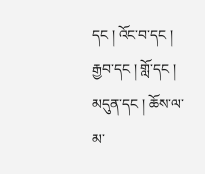དང ། འོང་བ་དང ། རྒྱབ་དང ། གློ་དང ། མདུན་དང ། ཆོས་ལ་མ་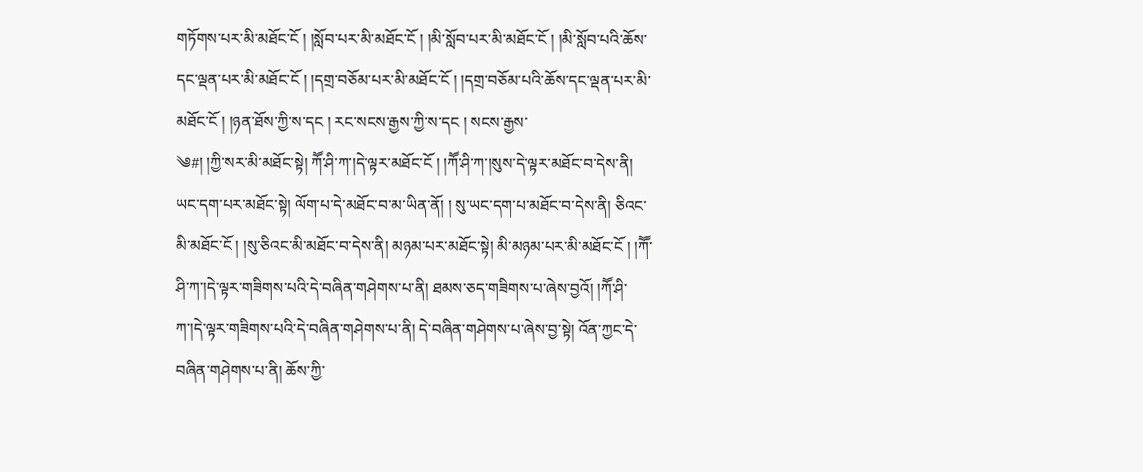གཏོགས་པར་མི་མཐོང་ངོ ། །སློབ་པར་མི་མཐོང་ངོ ། །མི་སློབ་པར་མི་མཐོང་ངོ ། །མི་སློབ་པའི་ཆོས་དང་ལྡན་པར་མི་མཐོང་ངོ ། །དགྲ་བཅོམ་པར་མི་མཐོང་ངོ ། །དགྲ་བཅོམ་པའི་ཆོས་དང་ལྡན་པར་མི་མཐོང་ངོ ། །ཉན་ཐོས་ཀྱི་ས་དང ། རང་སངས་རྒྱས་ཀྱི་ས་དང ། སངས་རྒྱས་
༄#། །ཀྱི་སར་མི་མཐོང་སྟེ། ཀཽ་ཤི་ཀ་།དེ་ལྟར་མཐོང་ངོ ། །ཀཽ་ཤི་ཀ་།སུས་དེ་ལྟར་མཐོང་བ་དེས་ནི། ཡང་དག་པར་མཐོང་སྟེ། ལོག་པ་དེ་མཐོང་བ་མ་ཡིན་ནོ། ། སུ་ཡང་དག་པ་མཐོང་བ་དེས་ནི། ཅིའང་མི་མཐོང་ངོ ། །སུ་ཅིའང་མི་མཐོང་བ་དེས་ནི། མཉམ་པར་མཐོང་སྟེ། མི་མཉམ་པར་མི་མཐོང་ངོ ། །ཀཽ་ཤི་ཀ་།དེ་ལྟར་གཟིགས་པའི་དེ་བཞིན་གཤེགས་པ་ནི། ཐམས་ཅད་གཟིགས་པ་ཞེས་བྱའོ། །ཀཽ་ཤི་ཀ་།དེ་ལྟར་གཟིགས་པའི་དེ་བཞིན་གཤེགས་པ་ནི། དེ་བཞིན་གཤེགས་པ་ཞེས་བྱ་སྟེ། འོན་ཀྱང་དེ་བཞིན་གཤེགས་པ་ནི། ཆོས་ཀྱི་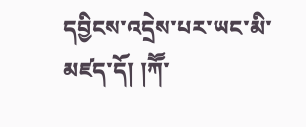དབྱིངས་འདྲེས་པར་ཡང་མི་མཛད་དོ། །ཀཽ་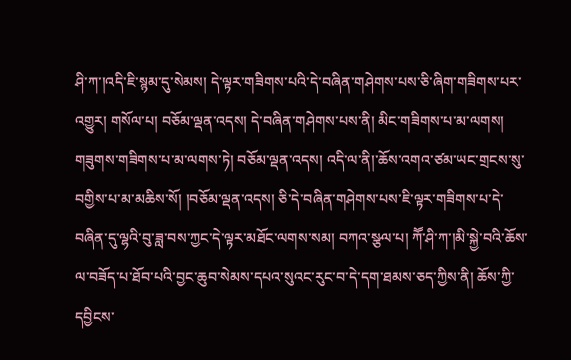ཤི་ཀ་།འདི་ཇི་སྙམ་དུ་སེམས། དེ་ལྟར་གཟིགས་པའི་དེ་བཞིན་གཤེགས་པས་ཅི་ཞིག་གཟིགས་པར་འགྱུར། གསོལ་པ། བཅོམ་ལྡན་འདས། དེ་བཞིན་གཤེགས་པས་ནི། མིང་གཟིགས་པ་མ་ལགས། གཟུགས་གཟིགས་པ་མ་ལགས་ཏེ། བཅོམ་ལྡན་འདས། འདི་ལ་ནི།་ཆོས་འགའ་ཙམ་ཡང་གྲངས་སུ་བགྱིས་པ་མ་མཆིས་སོ། །བཅོམ་ལྡན་འདས། ཅི་དེ་བཞིན་གཤེགས་པས་ཇི་ལྟར་གཟིགས་པ་དེ་བཞིན་དུ་ལྷའི་བུ་ཟླ་བས་ཀྱང་དེ་ལྟར་མཐོང་ལགས་སམ། བཀའ་སྩལ་པ། ཀཽ་ཤི་ཀ་།མི་སྐྱེ་བའི་ཆོས་ལ་བཟོད་པ་ཐོབ་པའི་བྱང་ཆུབ་སེམས་དཔའ་སུའང་རུང་བ་དེ་དག་ཐམས་ཅད་ཀྱིས་ནི། ཆོས་ཀྱི་དབྱིངས་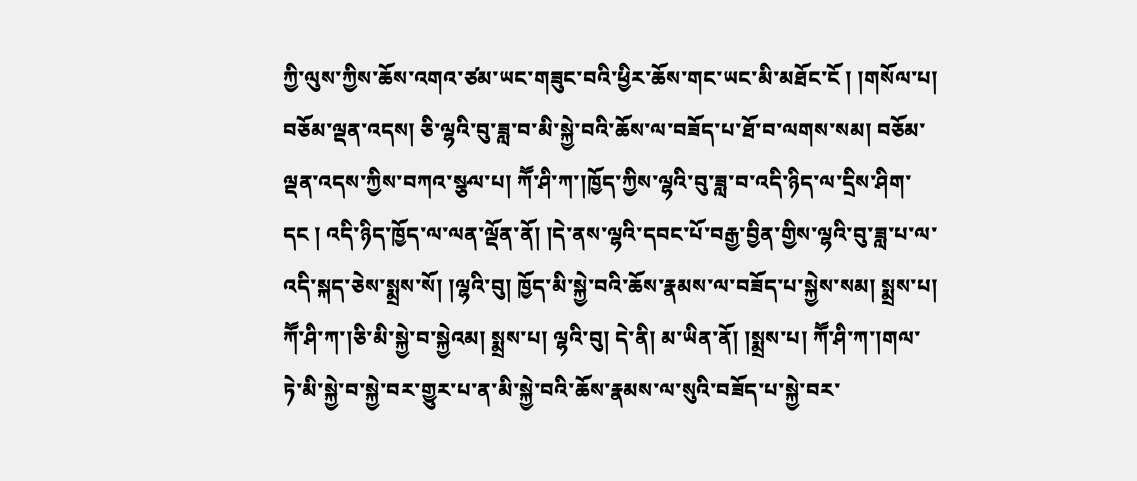ཀྱི་ལུས་ཀྱིས་ཆོས་འགའ་ཙམ་ཡང་གཟུང་བའི་ཕྱིར་ཆོས་གང་ཡང་མི་མཐོང་ངོ ། །གསོལ་པ། བཅོམ་ལྡན་འདས། ཅི་ལྷའི་བུ་ཟླ་བ་མི་སྐྱེ་བའི་ཆོས་ལ་བཟོད་པ་ཐོ་བ་ལགས་སམ། བཅོམ་ལྡན་འདས་ཀྱིས་བཀའ་སྩལ་པ། ཀཽ་ཤི་ཀ་།ཁྱོད་ཀྱིས་ལྷའི་བུ་ཟླ་བ་འདི་ཉིད་ལ་དྲིས་ཤིག་དང ། འདི་ཉིད་ཁྱོད་ལ་ལན་ལྡོན་ནོ། །དེ་ནས་ལྷའི་དབང་པོ་བརྒྱ་བྱིན་གྱིས་ལྷའི་བུ་ཟླ་པ་ལ་འདི་སྐད་ཅེས་སྨྲས་སོ། །ལྷའི་བུ། ཁྱོད་མི་སྐྱེ་བའི་ཆོས་རྣམས་ལ་བཟོད་པ་སྐྱེས་སམ། སྨྲས་པ། ཀཽ་ཤི་ཀ་།ཅི་མི་སྐྱེ་བ་སྐྱེའམ། སྨྲས་པ། ལྷའི་བུ། དེ་ནི། མ་ཡིན་ནོ། །སྨྲས་པ། ཀཽ་ཤི་ཀ་།གལ་ཏེ་མི་སྐྱེ་བ་སྐྱེ་བར་གྱུར་པ་ན་མི་སྐྱེ་བའི་ཆོས་རྣམས་ལ་སུའི་བཟོད་པ་སྐྱེ་བར་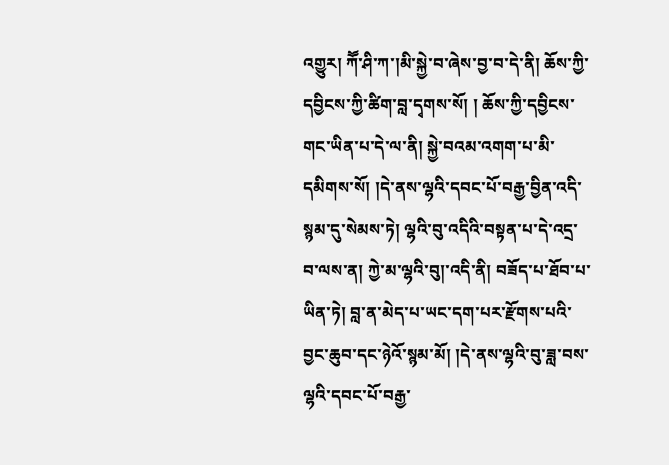འགྱུར། ཀཽ་ཤི་ཀ་།མི་སྐྱེ་བ་ཞེས་བྱ་བ་དེ་ནི། ཆོས་ཀྱི་དབྱིངས་ཀྱི་ཚིག་བླ་དྭགས་སོ། ། ཆོས་ཀྱི་དབྱིངས་གང་ཡིན་པ་དེ་ལ་ནི། སྐྱེ་བའམ་འགག་པ་མི་དམིགས་སོ། །དེ་ནས་ལྷའི་དབང་པོ་བརྒྱ་བྱིན་འདི་སྙམ་དུ་སེམས་ཏེ། ལྷའི་བུ་འདིའི་བསྟན་པ་དེ་འདྲ་བ་ལས་ན། ཀྱེ་མ་ལྷའི་བུ།་འདི་ནི། བཟོད་པ་ཐོབ་པ་ཡིན་ཏེ། བླ་ན་མེད་པ་ཡང་དག་པར་རྫོགས་པའི་བྱང་ཆུབ་དང་ཉེའོ་སྙམ་མོ། །དེ་ནས་ལྷའི་བུ་ཟླ་བས་ལྷའི་དབང་པོ་བརྒྱ་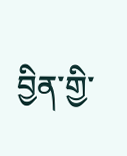བྱིན་གྱི་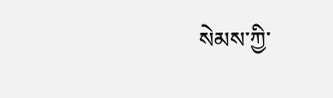སེམས་ཀྱི་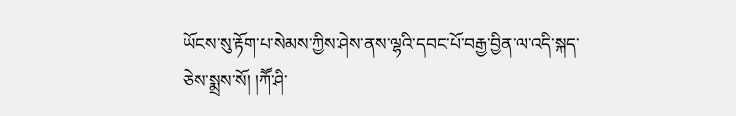ཡོངས་སུ་རྟོག་པ་སེམས་ཀྱིས་ཤེས་ནས་ལྷའི་དབང་པོ་བརྒྱ་བྱིན་ལ་འདི་སྐད་ཅེས་སྨྲས་སོ། །ཀཽ་ཤི་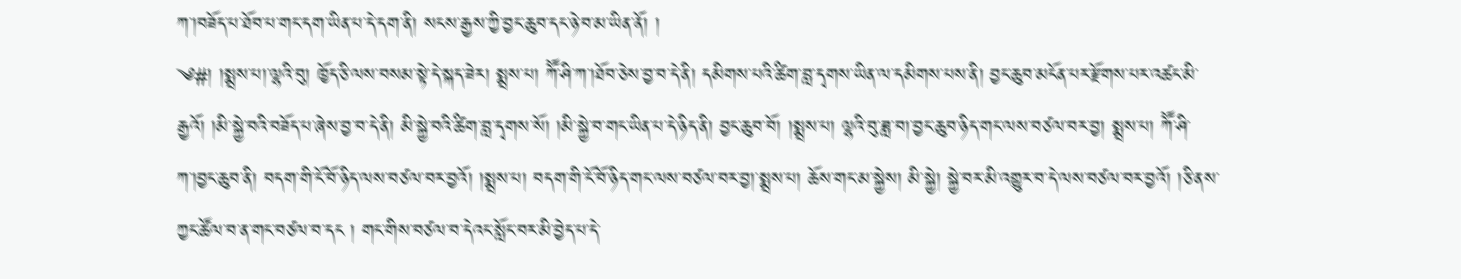ཀ་།བཟོད་པ་ཐོབ་པ་གང་དག་ཡིན་པ་དེ་དག་ནི། སངས་རྒྱས་ཀྱི་བྱང་ཆུབ་དང་ཉེ་བ་མ་ཡིན་ནོ། །
༄#། །སྨྲས་པ།་ལྷའི་བུ། ཁྱོད་ཅི་ལས་བསམ་སྟེ་དེ་སྐད་ཟེར། སྨྲས་པ། ཀཽ་ཤི་ཀ་།ཐོབ་ཅེས་བྱ་བ་དེ་ནི། དམིགས་པའི་ཚིག་བླ་དྭགས་ཡིན་ལ་དམིགས་པས་ནི། བྱང་ཆུབ་མངོན་པར་རྫོགས་པར་འཚང་མི་རྒྱའོ། །མི་སྐྱེ་བའི་བཟོད་པ་ཞེས་བྱ་བ་དེ་ནི། མི་སྐྱེ་བའི་ཚིག་བླ་དྭགས་སོ། །མི་སྐྱེ་བ་གང་ཡིན་པ་དེ་ཉིད་ནི། བྱང་ཆུབ་བོ། །སྨྲས་པ། ལྷའི་བུ་ཟླ་བ།་བྱང་ཆུབ་ཉིད་གང་ལས་བཙལ་བར་བྱ། སྨྲས་པ། ཀཽ་ཤི་ཀ་།བྱང་ཆུབ་ནི། བདག་གི་ངོ་བོ་ཉིད་ལས་བཙལ་བར་བྱའོ། །སྨྲས་པ། བདག་གི་ངོ་བོ་ཉིད་གང་ལས་བཙལ་བར་བྱ།་སྨྲས་པ། ཆོས་གང་མ་སྐྱེས། མི་སྐྱེ། སྐྱེ་བར་མི་འགྱུར་བ་དེ་ལས་བཙལ་བར་བྱའོ། །ཅི་ནས་ཀྱང་ཚོལ་བ་ན་གང་བཙལ་བ་དང ། གང་གིས་བཙལ་བ་དེའང་སློང་བར་མི་བྱེད་པ་དེ་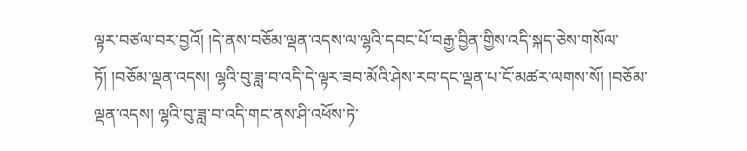ལྟར་བཙལ་བར་བྱའོ། །དེ་ནས་བཅོམ་ལྡན་འདས་ལ་ལྷའི་དབང་པོ་བརྒྱ་བྱིན་གྱིས་འདི་སྐད་ཅེས་གསོལ་ཏོ། །བཅོམ་ལྡན་འདས། ལྷའི་བུ་ཟླ་བ་འདི་དེ་ལྟར་ཟབ་མོའི་ཤེས་རབ་དང་ལྡན་པ་ངོ་མཚར་ལགས་སོ། །བཅོམ་ལྡན་འདས། ལྷའི་བུ་ཟླ་བ་འདི་གང་ནས་ཤི་འཕོས་ཏེ་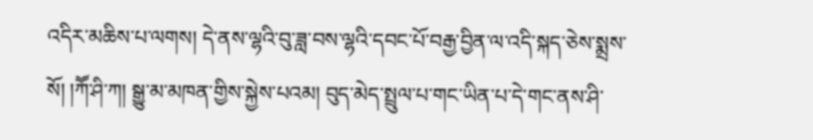འདིར་མཆིས་པ་ལགས། དེ་ནས་ལྷའི་བུ་ཟླ་བས་ལྷའི་དབང་པོ་བརྒྱ་བྱིན་ལ་འདི་སྐད་ཅེས་སྨྲས་སོ། །ཀཽ་ཤི་ཀ། སྒྱུ་མ་མཁན་གྱིས་སྐྱེས་པའམ། བུད་མེད་སྤྲུལ་པ་གང་ཡིན་པ་དེ་གང་ནས་ཤི་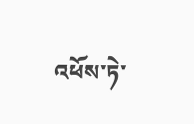འཕོས་ཏེ་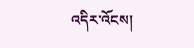འདིར་འོངས།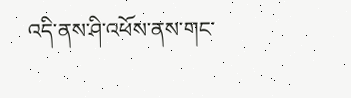འདི་ནས་ཤི་འཕོས་ནས་གང་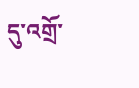དུ་འགྲོ་